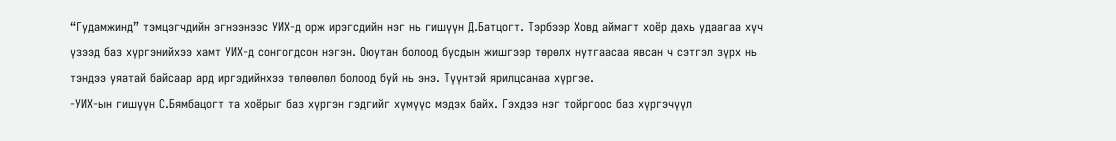“Гудамжинд” тэмцэгчдийн эгнээнээс УИХ-д орж ирэгсдийн нэг нь гишүүн Д.Батцогт. Тэрбээр Ховд аймагт хоёр дахь удаагаа хүч үзээд баз хүргэнийхээ хамт УИХ-д сонгогдсон нэгэн. Оюутан болоод бусдын жишгээр төрөлх нутгаасаа явсан ч сэтгэл зүрх нь тэндээ уяатай байсаар ард иргэдийнхээ төлөөлөл болоод буй нь энэ. Түүнтэй ярилцсанаа хүргэе.
-УИХ-ын гишүүн С.Бямбацогт та хоёрыг баз хүргэн гэдгийг хүмүүс мэдэх байх. Гэхдээ нэг тойргоос баз хүргэчүүл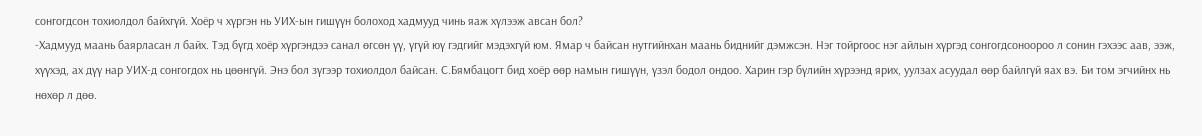сонгогдсон тохиолдол байхгүй. Хоёр ч хүргэн нь УИХ-ын гишүүн болоход хадмууд чинь яаж хүлээж авсан бол?
-Хадмууд маань баярласан л байх. Тэд бүгд хоёр хүргэндээ санал өгсөн үү, үгүй юү гэдгийг мэдэхгүй юм. Ямар ч байсан нутгийнхан маань биднийг дэмжсэн. Нэг тойргоос нэг айлын хүргэд сонгогдсоноороо л сонин гэхээс аав, ээж, хүүхэд, ах дүү нар УИХ-д сонгогдох нь цөөнгүй. Энэ бол зүгээр тохиолдол байсан. С.Бямбацогт бид хоёр өөр намын гишүүн, үзэл бодол ондоо. Харин гэр бүлийн хүрээнд ярих, уулзах асуудал өөр байлгүй яах вэ. Би том эгчийнх нь нөхөр л дөө.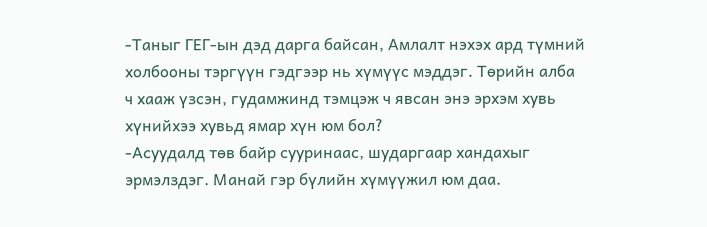-Таныг ГЕГ-ын дэд дарга байсан, Амлалт нэхэх ард түмний холбооны тэргүүн гэдгээр нь хүмүүс мэддэг. Төрийн алба ч хааж үзсэн, гудамжинд тэмцэж ч явсан энэ эрхэм хувь хүнийхээ хувьд ямар хүн юм бол?
-Асуудалд төв байр сууринаас, шударгаар хандахыг эрмэлздэг. Манай гэр бүлийн хүмүүжил юм даа.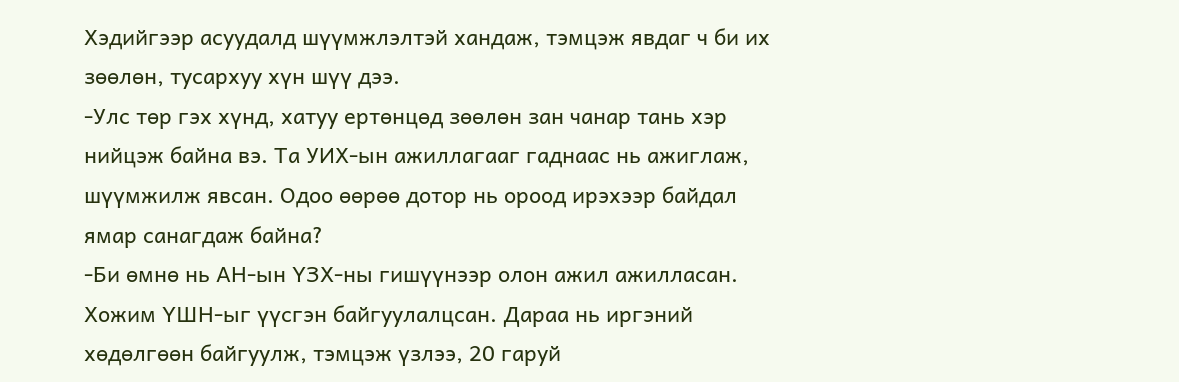Хэдийгээр асуудалд шүүмжлэлтэй хандаж, тэмцэж явдаг ч би их зөөлөн, тусархуу хүн шүү дээ.
-Улс төр гэх хүнд, хатуу ертөнцөд зөөлөн зан чанар тань хэр нийцэж байна вэ. Та УИХ-ын ажиллагааг гаднаас нь ажиглаж, шүүмжилж явсан. Одоо өөрөө дотор нь ороод ирэхээр байдал ямар санагдаж байна?
-Би өмнө нь АН-ын ҮЗХ-ны гишүүнээр олон ажил ажилласан. Хожим ҮШН-ыг үүсгэн байгуулалцсан. Дараа нь иргэний хөдөлгөөн байгуулж, тэмцэж үзлээ, 20 гаруй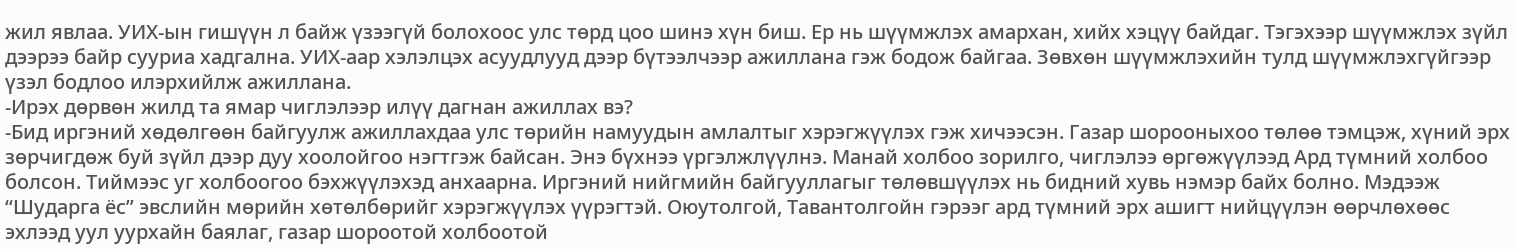жил явлаа. УИХ-ын гишүүн л байж үзээгүй болохоос улс төрд цоо шинэ хүн биш. Ер нь шүүмжлэх амархан, хийх хэцүү байдаг. Тэгэхээр шүүмжлэх зүйл дээрээ байр сууриа хадгална. УИХ-аар хэлэлцэх асуудлууд дээр бүтээлчээр ажиллана гэж бодож байгаа. Зөвхөн шүүмжлэхийн тулд шүүмжлэхгүйгээр үзэл бодлоо илэрхийлж ажиллана.
-Ирэх дөрвөн жилд та ямар чиглэлээр илүү дагнан ажиллах вэ?
-Бид иргэний хөдөлгөөн байгуулж ажиллахдаа улс төрийн намуудын амлалтыг хэрэгжүүлэх гэж хичээсэн. Газар шорооныхоо төлөө тэмцэж, хүний эрх зөрчигдөж буй зүйл дээр дуу хоолойгоо нэгтгэж байсан. Энэ бүхнээ үргэлжлүүлнэ. Манай холбоо зорилго, чиглэлээ өргөжүүлээд Ард түмний холбоо болсон. Тиймээс уг холбоогоо бэхжүүлэхэд анхаарна. Иргэний нийгмийн байгууллагыг төлөвшүүлэх нь бидний хувь нэмэр байх болно. Мэдээж “Шударга ёс” эвслийн мөрийн хөтөлбөрийг хэрэгжүүлэх үүрэгтэй. Оюутолгой, Тавантолгойн гэрээг ард түмний эрх ашигт нийцүүлэн өөрчлөхөөс эхлээд уул уурхайн баялаг, газар шороотой холбоотой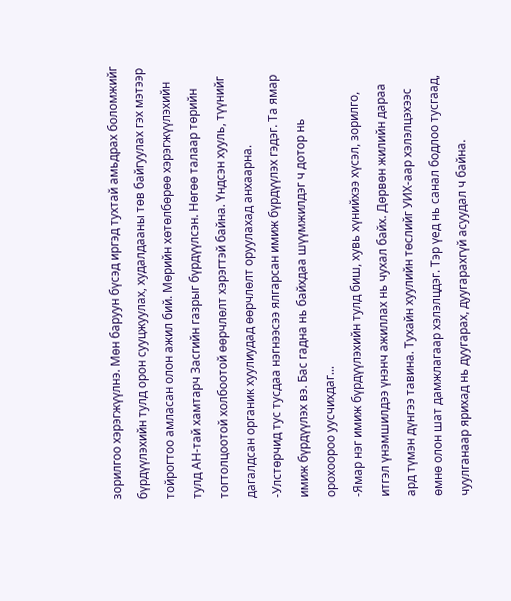зорилгоо хэрэгжүүлнэ. Мөн баруун бүсэд иргэд тухтай амьдрах боломжийг бүрдүүлэхийн тулд орон сууцжуулах, худалдааны төв байгуулах гэх мэтээр тойрогтоо амласан олон ажил бий. Мөрийн хөтөлбөрөө хэрэгжүүлэхийн тулд АН-тай хамтарч Засгийн газрыг бүрдүүлсэн. Нөгөө талаар төрийн тогтолцоотой холбоотой өөрчлөлт хэрэгтэй байна. Үндсэн хууль, түүнийг дагалдсан органик хуулиудад өөрчлөлт оруулахад анхаарна.
-Улстөрчид тус тусдаа нэгнээсээ ялгарсан имиж бүрдүүлэх гэдэг. Та ямар имиж бүрдүүлэх вэ. Бас гадна нь байхдаа шүүмжилдэг ч дотор нь орохоороо уусчихдаг...
-Ямар нэг имиж бүрдүүлэхийн тулд биш, хувь хүнийхээ хүсэл, зорилго, итгэл үнэмшилдээ үнэнч ажиллах нь чухал байх. Дөрвөн жилийн дараа ард түмэн дүнгээ тавина. Тухайн хуулийн төслийг УИХ-аар хэлэлцэхээс өмнө олон шат дамжлагаар хэлэлцдэг. Тэр үед нь санал бодлоо тусгаад, чуулганаар ярихад нь дуугарах, дуугарахгүй асуудал ч байна.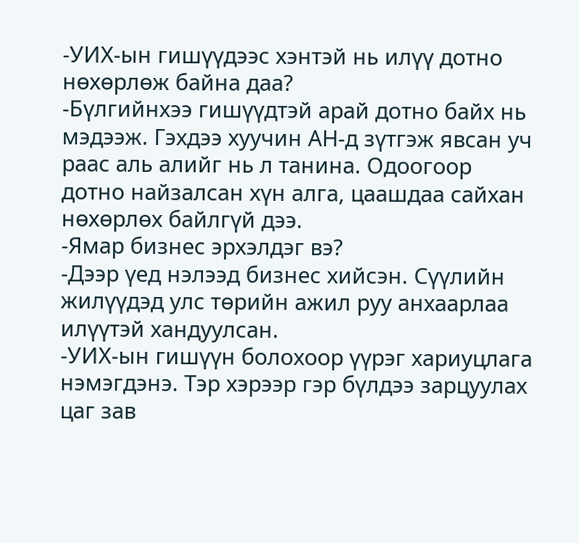-УИХ-ын гишүүдээс хэнтэй нь илүү дотно нөхөрлөж байна даа?
-Бүлгийнхээ гишүүдтэй арай дотно байх нь мэдээж. Гэхдээ хуучин АН-д зүтгэж явсан уч раас аль алийг нь л танина. Одоогоор дотно найзалсан хүн алга, цаашдаа сайхан нөхөрлөх байлгүй дээ.
-Ямар бизнес эрхэлдэг вэ?
-Дээр үед нэлээд бизнес хийсэн. Сүүлийн жилүүдэд улс төрийн ажил руу анхаарлаа илүүтэй хандуулсан.
-УИХ-ын гишүүн болохоор үүрэг хариуцлага нэмэгдэнэ. Тэр хэрээр гэр бүлдээ зарцуулах цаг зав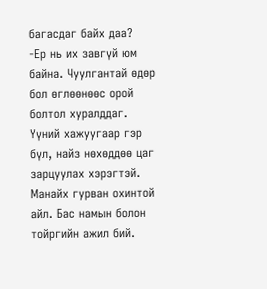багасдаг байх даа?
-Ер нь их завгүй юм байна. Чуулгантай өдөр бол өглөөнөөс орой болтол хуралддаг. Үүний хажуугаар гэр бүл, найз нөхөддөө цаг зарцуулах хэрэгтэй. Манайх гурван охинтой айл. Бас намын болон тойргийн ажил бий.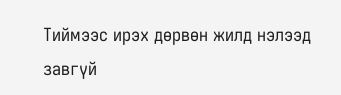Тиймээс ирэх дөрвөн жилд нэлээд завгүй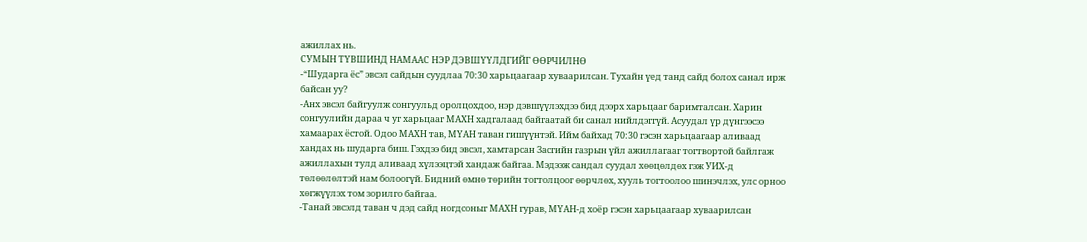ажиллах нь.
СУМЫН ТҮВШИНД НАМААС НЭР ДЭВШҮҮЛДГИЙГ ӨӨРЧИЛНӨ
-“Шударга ёс” эвсэл сайдын суудлаа 70:30 харьцаагаар хуваарилсан. Тухайн үед танд сайд болох санал ирж байсан уу?
-Анх эвсэл байгуулж сонгуульд оролцохдоо, нэр дэвшүүлэхдээ бид дээрх харьцааг баримталсан. Харин сонгуулийн дараа ч уг харьцааг МАХН хадгалаад байгаатай би санал нийлдэггүй. Асуудал үр дүнгээсээ хамаарах ёстой. Одоо МАХН тав, МҮАН таван гишүүнтэй. Ийм байхад 70:30 гэсэн харьцаагаар аливаад хандах нь шударга биш. Гэхдээ бид эвсэл, хамтарсан Засгийн газрын үйл ажиллагааг тогтвортой байлгаж ажиллахын тулд аливаад хүлээцтэй хандаж байгаа. Мэдээж сандал суудал хөөцөлдөх гэж УИХ-д төлөөлөлтэй нам болоогүй. Бидний өмнө төрийн тогтолцоог өөрчлөх, хууль тогтоолоо шинэчлэх, улс орноо хөгжүүлэх том зорилго байгаа.
-Танай эвсэлд таван ч дэд сайд ногдсоныг МАХН гурав, МҮАН-д хоёр гэсэн харьцаагаар хуваарилсан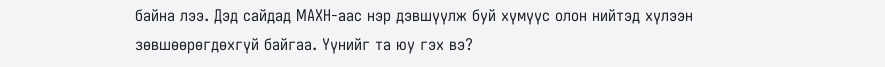байна лээ. Дэд сайдад МАХН-аас нэр дэвшүүлж буй хүмүүс олон нийтэд хүлээн зөвшөөрөгдөхгүй байгаа. Үүнийг та юу гэх вэ?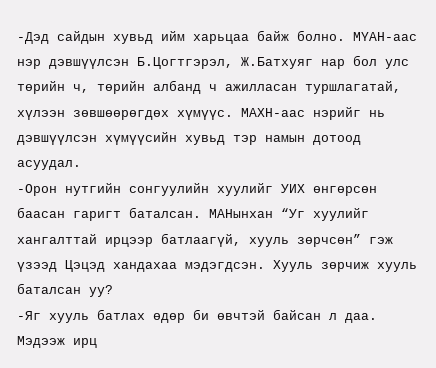-Дэд сайдын хувьд ийм харьцаа байж болно. МҮАН-аас нэр дэвшүүлсэн Б.Цогтгэрэл, Ж.Батхуяг нар бол улс төрийн ч, төрийн албанд ч ажилласан туршлагатай, хүлээн зөвшөөрөгдөх хүмүүс. МАХН-аас нэрийг нь дэвшүүлсэн хүмүүсийн хувьд тэр намын дотоод асуудал.
-Орон нутгийн сонгуулийн хуулийг УИХ өнгөрсөн баасан гаригт баталсан. МАНынхан “Уг хуулийг хангалттай ирцээр батлаагүй, хууль зөрчсөн” гэж үзээд Цэцэд хандахаа мэдэгдсэн. Хууль зөрчиж хууль баталсан уу?
-Яг хууль батлах өдөр би өвчтэй байсан л даа. Мэдээж ирц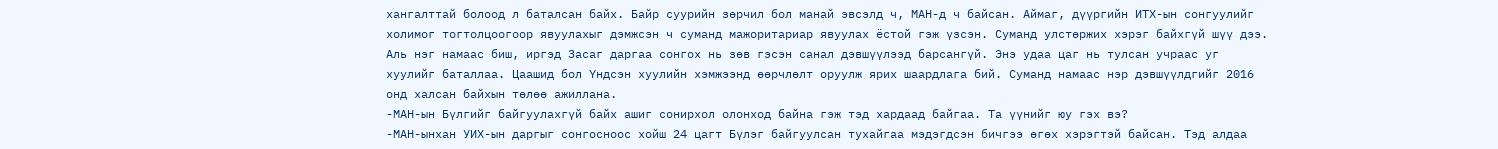хангалттай болоод л баталсан байх. Байр суурийн зөрчил бол манай эвсэлд ч, МАН-д ч байсан. Аймаг, дүүргийн ИТХ-ын сонгуулийг холимог тогтолцоогоор явуулахыг дэмжсэн ч суманд мажоритариар явуулах ёстой гэж үзсэн. Суманд улстөржих хэрэг байхгүй шүү дээ. Аль нэг намаас биш, иргэд Засаг даргаа сонгох нь зөв гэсэн санал дэвшүүлээд барсангүй. Энэ удаа цаг нь тулсан учраас уг хуулийг баталлаа. Цаашид бол Үндсэн хуулийн хэмжээнд өөрчлөлт оруулж ярих шаардлага бий. Суманд намаас нэр дэвшүүлдгийг 2016 онд халсан байхын төлөө ажиллана.
-МАН-ын Бүлгийг байгуулахгүй байх ашиг сонирхол олонход байна гэж тэд хардаад байгаа. Та үүнийг юу гэх вэ?
-МАН-ынхан УИХ-ын даргыг сонгосноос хойш 24 цагт Бүлэг байгуулсан тухайгаа мэдэгдсэн бичгээ өгөх хэрэгтэй байсан. Тэд алдаа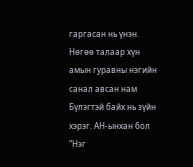гаргасан нь үнэн. Нөгөө талаар хүн амын гуравны нэгийн санал авсан нам Бүлэгтэй байх нь зүйн хэрэг. АН-ынхан бол “Нэг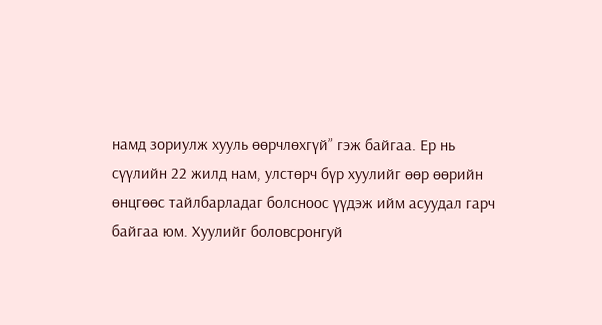намд зориулж хууль өөрчлөхгүй” гэж байгаа. Ер нь сүүлийн 22 жилд нам, улстөрч бүр хуулийг өөр өөрийн өнцгөөс тайлбарладаг болсноос үүдэж ийм асуудал гарч байгаа юм. Хуулийг боловсронгуй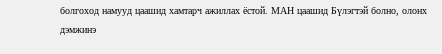болгоход намууд цаашид хамтарч ажиллах ёстой. МАН цаашид Бүлэгтэй болно, олонх дэмжинэ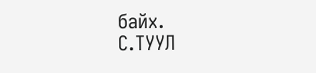байх.
С.ТУУЛ